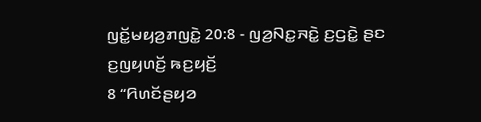ꤜꤢꤩ꤭ꤗꤟꤤ꤬ꤊꤜꤢꤧ꤭ 20:8 - ꤜꤤ꤬ꤡꤢ꤭ꤏꤢꤧ꤭ ꤢ꤬ꤞꤢꤧ꤭ ꤔꤢ ꤢ꤬ꤜꤟꤛꤢꤩ꤬ ꤒꤢ꤬ꤟꤢꤩ꤬
8 “ꤖꤛꤢꤩꤔꤟꤤ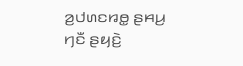ꤤ꤬ꤓꤛꤢꤙꤥ꤭ ꤔꤌꤣ꤬ ꤚꤢꤪ ꤔꤟꤢꤧ꤬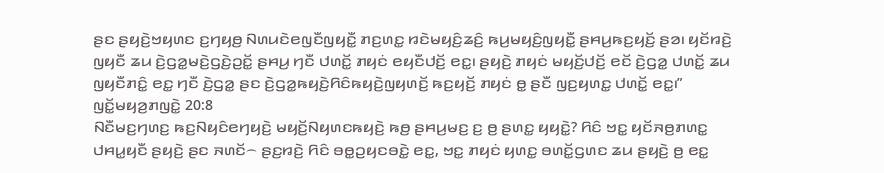ꤔꤢ ꤔꤟꤢꤧ꤬ꤠꤟꤛꤢ ꤢ꤬ꤚꤟꤥ꤬ ꤡꤛꤣꤢꤧꤕꤜꤢꤪꤜꤟꤢꤪ꤭ ꤊꤢ꤬ꤛꤢ꤭ ꤙꤢꤧꤗꤟꤢꤨ꤬ꤘꤢꤨ꤬ ꤒꤣ꤬ꤗꤟꤢꤨ꤬ꤜꤟꤢꤪ꤭ ꤔꤌꤣ꤬ꤒꤢ꤬ꤟꤢꤩ꤬ ꤔꤤ꤯ ꤟꤢꤩꤙꤢꤧ꤬ ꤜꤟꤢꤪ ꤘꤣ ꤢꤧ꤬ꤞꤤ꤭ꤗꤢꤧ꤬ꤞꤢꤧ꤬ꤑꤢꤩ꤭ ꤔꤌꤣ꤬ ꤚꤢꤪ ꤓꤛꤢꤩ꤭ ꤊꤟꤢꤦ ꤕꤟꤢꤪꤓꤢꤩ꤬ ꤕꤢ꤭꤯ ꤔꤟꤢꤧ꤬ ꤊꤟꤢꤦ ꤗꤟꤢꤩ꤬ꤓꤢꤩ꤬ ꤕꤢꤩ ꤢꤧ꤬ꤞꤤ꤭ ꤓꤛꤢꤩ꤭ ꤘꤣ ꤜꤟꤢꤪꤊꤢꤨ꤭ ꤕꤢ꤭ ꤚꤢꤪ ꤢꤧ꤬ꤞꤤ꤭ ꤔꤢ ꤢꤧ꤬ꤞꤤ꤭ꤒꤟꤢꤧ꤬ꤖꤢꤨꤒꤟꤢꤧ꤬ꤜꤟꤛꤢꤩ꤬ ꤒꤢ꤬ꤟꤢꤩ꤬ ꤊꤟꤢꤦ ꤥ꤭ ꤔꤢꤪ ꤜꤢ꤬ꤟꤛꤢ꤭ ꤓꤛꤢꤩ꤭ ꤕꤢ꤭꤯”
ꤜꤢꤩ꤭ꤗꤟꤤ꤬ꤊꤜꤢꤧ꤭ 20:8
ꤡꤢꤪꤗꤢ꤬ꤚꤛꤢ꤬ ꤒꤢ꤬ꤡꤟꤢꤨꤕꤚꤟꤢꤧ꤬ ꤗꤟꤢꤩ꤬ꤡꤟꤛꤢꤒꤟꤢꤧ꤬ ꤒꤥ꤬ ꤔꤌꤣ꤬ꤗꤢ꤬ ꤢ꤬ ꤥ꤬ ꤔꤛꤢ꤭ ꤟꤟꤢꤧ꤭? ꤖꤢꤨ ꤠꤢ꤭ ꤟꤢꤩꤏꤥ꤬ꤊꤛꤢ꤭ ꤓꤌꤣ꤭ꤟꤢꤪ ꤔꤟꤢꤧ꤬ ꤔꤢ ꤏꤛꤢꤩ꤮ ꤔꤢ꤬ꤙꤢꤧ꤬ ꤖꤢꤨ ꤋꤥ꤭ꤑꤟꤢꤋꤢꤧ꤭ ꤕꤢ꤭, ꤠꤢ꤭ ꤊꤟꤢꤦ ꤟꤛꤢ꤭ ꤋꤛꤢꤩ꤭ꤞꤛꤢ ꤘꤣ ꤔꤟꤢꤧ꤬ ꤥ꤬ ꤕꤢ꤭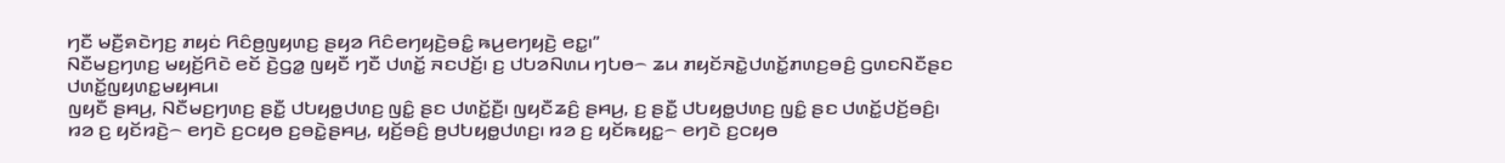ꤚꤢꤪ ꤗꤢꤪ꤬ꤎꤢꤧꤚꤢ꤬ ꤊꤟꤢꤦ ꤖꤢꤨꤥ꤬ꤜꤟꤛꤢ꤬ ꤔꤟꤤ ꤖꤢꤨꤕꤚꤟꤢꤧ꤬ꤋꤢꤨ꤭ ꤒꤣ꤬ꤕꤚꤟꤢꤧ꤬ ꤕꤢ꤭꤯”
ꤡꤢꤪꤗꤢ꤬ꤚꤛꤢ꤬ ꤗꤟꤢꤩ꤬ꤖꤢꤧ ꤕꤢꤩ ꤢꤧ꤬ꤞꤤ꤭ ꤜꤟꤢꤪ ꤚꤢꤪ ꤓꤛꤢꤩ꤭ ꤏꤢꤓꤢꤩ꤬꤯ ꤢ꤬ ꤓꤝꤤꤡꤛꤣ ꤚꤝꤥ꤮ ꤘꤣ ꤊꤟꤢꤩꤏꤢꤧ꤭ꤓꤛꤢꤩ꤭ꤊꤛꤢ꤬ꤋꤢꤨ꤬ ꤞꤛꤢꤡꤢꤪꤔꤢ ꤓꤛꤢꤩ꤭ꤜꤟꤛꤢ꤭ꤗꤟꤌꤣ꤯
ꤜꤟꤢꤪ ꤔꤌꤣ꤬, ꤡꤢꤪꤗꤢ꤬ꤚꤛꤢ꤬ ꤔꤢꤪ꤭ ꤓꤝꤟꤥ꤭ꤓꤛꤢ꤬ ꤜꤢꤨ꤭ ꤔꤢ ꤓꤛꤢꤩ꤭ꤢꤪ꤬꤯ ꤜꤟꤢꤪꤘꤢꤨ꤬ ꤔꤌꤣ꤬, ꤢ꤬ ꤔꤢꤪ꤭ ꤓꤝꤟꤥ꤭ꤓꤛꤢ꤬ ꤜꤢꤨ꤭ ꤔꤢ ꤓꤛꤢꤩ꤭ꤓꤢꤩ꤬ꤋꤢꤨ꤬꤯
ꤙꤤ ꤢ꤬ ꤟꤢꤩꤙꤢꤧ꤬꤮ ꤕꤚꤢꤧ ꤢ꤬ꤍꤟꤥ ꤢ꤬ꤋꤢꤧ꤭ꤔꤌꤣ꤬, ꤟꤢꤩ꤬ꤋꤢꤨ꤬ ꤥ꤬ꤓꤝꤟꤥ꤭ꤓꤛꤢ꤬꤯ ꤙꤤ ꤢ꤬ ꤟꤢꤩꤒꤟꤢ꤭꤮ ꤕꤚꤢꤧ ꤢ꤬ꤍꤟꤥ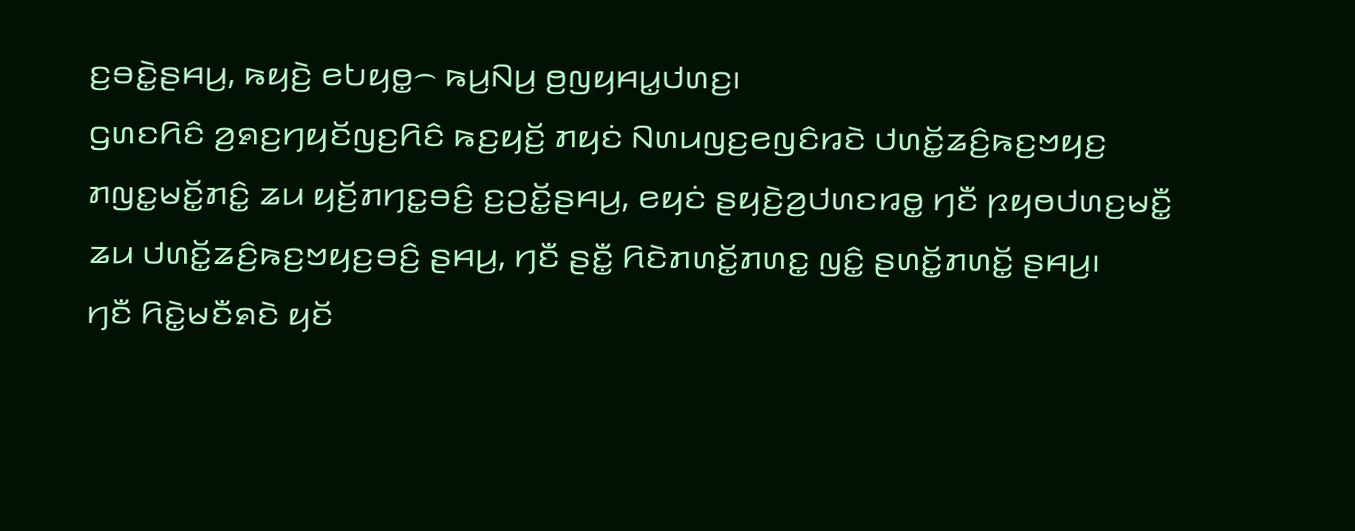ꤢ꤬ꤋꤢꤧ꤭ꤔꤌꤣ꤬, ꤒꤟꤢꤧ꤬ ꤕꤝꤟꤥ꤭꤮ ꤒꤣ꤬ꤡꤣ꤬ ꤥ꤬ꤜꤟꤌꤣ꤭ꤓꤛꤢ꤬꤯
ꤞꤛꤢꤖꤢꤨ ꤤ꤬ꤎꤢ꤬ꤚꤟꤢꤩꤜꤢ꤬ꤖꤢꤨ ꤒꤢ꤬ꤟꤢꤩ꤬ ꤊꤟꤢꤦ ꤡꤛꤣꤜꤢ꤬ꤕꤜꤢꤨꤙꤢꤧ ꤓꤛꤢꤩ꤭ꤘꤢꤨ꤬ꤒꤢ꤬ꤠꤟꤢ꤬ ꤊꤜꤢ꤭ꤗꤢꤩ꤭ꤊꤢꤨ꤭ ꤘꤣ ꤟꤢꤩ꤬ꤊꤚꤢ꤭ꤋꤢꤨ꤬ ꤢ꤬ꤑꤢꤩ꤭ꤔꤌꤣ꤬, ꤕꤟꤢꤦ ꤔꤟꤢꤧ꤬ꤤ꤬ꤓꤛꤢꤙꤥ꤭ ꤚꤢꤪ ꤐꤟꤥꤓꤛꤢ꤬ꤗꤢꤪ꤭ ꤘꤣ ꤓꤛꤢꤩ꤭ꤘꤢꤨ꤬ꤒꤢ꤬ꤠꤟꤢ꤬ꤋꤢꤨ꤬ ꤔꤌꤣ꤬, ꤚꤢꤪ ꤔꤢꤪ꤭ ꤖꤢꤧꤊꤛꤢꤩ꤭ꤊꤛꤢ꤭ ꤜꤢꤨ꤭ ꤔꤛꤢꤩ꤭ꤊꤛꤢꤩ꤭ ꤔꤌꤣ꤬꤯
ꤚꤢꤪ ꤖꤢꤧ꤭ꤗꤢꤪꤎꤢꤧ ꤟꤢꤩ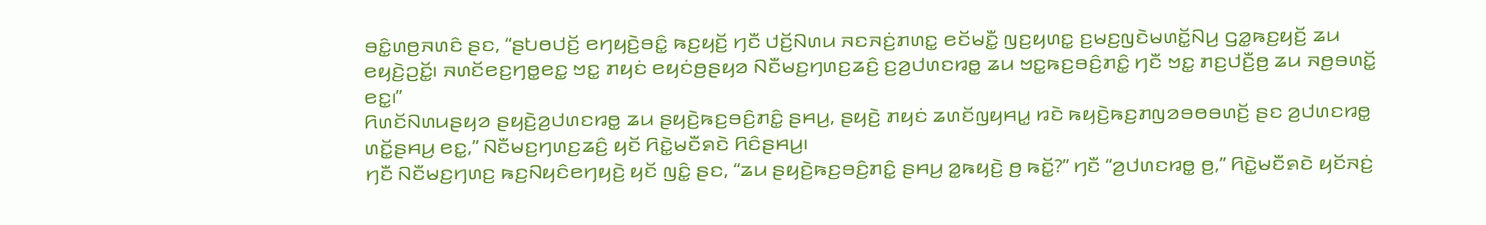ꤋꤢꤨ꤭ꤛꤥ꤬ꤏꤛꤢꤨ ꤔꤢ, “ꤔꤝꤥꤓꤢꤩ꤬ ꤕꤚꤟꤢꤧ꤬ꤋꤢꤨ꤭ ꤒꤢ꤬ꤟꤢꤩ꤬ ꤚꤢꤪ ꤓꤢꤩ꤬ꤡꤛꤣ ꤏꤢꤏꤢꤦ꤬ꤊꤛꤢ꤭ ꤕꤢꤩꤗꤢꤪ꤭ ꤜꤢ꤬ꤟꤛꤢ꤭ ꤢ꤬ꤗꤢ꤬ꤜꤢꤧꤗꤛꤢꤩ꤭ꤡꤣ꤬ ꤞꤤ꤭ꤒꤢ꤬ꤟꤢꤩ꤬ ꤘꤣ ꤕꤟꤢꤧ꤬ꤑꤢꤩ꤭꤯ ꤏꤛꤢꤩꤕꤢ꤬ꤚꤥ꤭ꤕꤢ꤭ ꤠꤢ꤭ ꤊꤟꤢꤦ ꤕꤟꤢꤦꤥ꤬ꤔꤟꤤ ꤡꤢꤪꤗꤢ꤬ꤚꤛꤢ꤬ꤘꤢꤨ꤬ ꤢ꤬ꤤ꤬ꤓꤛꤢꤙꤥ꤭ ꤘꤣ ꤠꤢ꤭ꤒꤢ꤬ꤋꤢꤨ꤬ꤊꤢꤨ꤭ ꤚꤢꤪ ꤠꤢ꤭ ꤊꤢ꤬ꤓꤢꤪ꤬ꤥ꤬ ꤘꤣ ꤏꤥ꤬ꤋꤛꤢꤩ꤭ ꤕꤢ꤭꤯”
ꤖꤛꤢꤩꤡꤛꤣꤔꤟꤤ ꤔꤟꤢꤧ꤬ꤤ꤬ꤓꤛꤢꤙꤥ꤭ ꤘꤣ ꤔꤟꤢꤧ꤬ꤒꤢ꤬ꤋꤢꤨ꤬ꤊꤢꤨ꤭ ꤔꤌꤣ꤬, ꤔꤟꤢꤧ꤬ ꤊꤟꤢꤦ ꤘꤛꤢꤩꤜꤟꤌꤣ꤭ ꤙꤢꤧ ꤒꤟꤢꤧ꤬ꤒꤢ꤬ꤊꤜꤤꤋꤥꤋꤛꤢꤩ꤬ ꤔꤢ ꤤ꤬ꤓꤛꤢꤙꤥ꤭ ꤛꤢꤩ꤭ꤔꤌꤣ꤬ ꤕꤢ꤭,” ꤡꤢꤪꤗꤢ꤬ꤚꤛꤢ꤬ꤘꤢꤨ꤬ ꤟꤢꤩ ꤖꤢꤧ꤭ꤗꤢꤪꤎꤢꤧ ꤖꤢꤨꤔꤌꤣ꤬꤯
ꤚꤢꤪ ꤡꤢꤪꤗꤢ꤬ꤚꤛꤢ꤬ ꤒꤢ꤬ꤡꤟꤢꤨꤕꤚꤟꤢꤧ꤬ ꤟꤢꤩ ꤜꤢꤨ꤭ ꤔꤢ, “ꤘꤣ ꤔꤟꤢꤧ꤬ꤒꤢ꤬ꤋꤢꤨ꤬ꤊꤢꤨ꤭ ꤔꤌꤣ꤬ ꤤ꤭ꤒꤟꤢꤧ꤬ ꤥ꤬ ꤒꤢꤩ꤭?” ꤚꤢꤪ “ꤤ꤬ꤓꤛꤢꤙꤥ꤭ ꤥ꤬,” ꤖꤢꤧ꤭ꤗꤢꤪꤎꤢꤧ ꤟꤢꤩꤏꤢꤦ꤬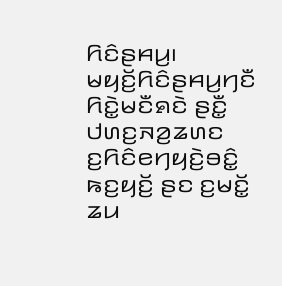ꤖꤢꤨꤔꤌꤣ꤬꤯
ꤗꤟꤢꤩ꤬ꤖꤢꤨꤔꤌꤣ꤬ꤚꤢꤪ ꤖꤢꤧ꤭ꤗꤢꤪꤎꤢꤧ ꤔꤢꤪ꤭ ꤓꤛꤢ꤬ꤏꤤ꤬ꤘꤛꤢ ꤢ꤬ꤖꤢꤨꤕꤚꤟꤢꤧ꤬ꤋꤢꤨ꤭ ꤒꤢ꤬ꤟꤢꤩ꤬ ꤔꤢ ꤢ꤬ꤗꤢꤩ꤭ ꤘꤣ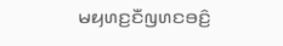ꤗꤟꤛꤢ꤬ꤢꤪꤜꤛꤢꤋꤢꤨ꤬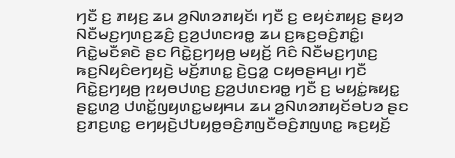ꤚꤢꤪ ꤢ꤬ ꤊꤟꤢ꤬ ꤘꤣ ꤤ꤬ꤡꤛꤤꤊꤟꤢꤩ꤯ ꤚꤢꤪ ꤢ꤬ ꤕꤟꤢꤦꤊꤟꤢ꤬ ꤔꤟꤤ ꤡꤢꤪꤗꤢ꤬ꤚꤛꤢ꤬ꤘꤢꤨ꤬ ꤢ꤬ꤤ꤬ꤓꤛꤢꤙꤥ꤭ ꤘꤣ ꤢ꤬ꤒꤢ꤬ꤋꤢꤨ꤬ꤊꤢꤨ꤭꤯
ꤖꤢꤧ꤭ꤗꤢꤪꤎꤢꤧ ꤔꤢ ꤖꤢꤧ꤭ꤢ꤬ꤚꤟꤥ꤬ ꤗꤟꤢꤩ꤬ ꤖꤢꤨ ꤡꤢꤪꤗꤢ꤬ꤚꤛꤢ꤬ ꤒꤢ꤬ꤡꤟꤢꤨꤕꤚꤟꤢꤧ꤬ ꤗꤢꤩ꤬ꤊꤛꤢ꤭ ꤢꤧ꤬ꤞꤤ꤭ ꤍꤟꤥꤔꤌꤣ꤬꤯ ꤚꤢꤪ ꤖꤢꤧ꤭ꤢ꤬ꤚꤟꤥ꤬ ꤐꤟꤥꤓꤛꤢ꤬ ꤢ꤬ꤤ꤬ꤓꤛꤢꤙꤥ꤭ ꤚꤢꤪ ꤢ꤬ ꤗꤟꤢꤦ꤭ꤒꤟꤢ꤭ ꤔꤢ꤭ꤛꤤ꤬ ꤓꤛꤢꤩ꤭ꤜꤟꤛꤢ꤭ꤗꤟꤌꤣ ꤘꤣ ꤤ꤬ꤡꤛꤤꤊꤟꤢꤩꤋꤝꤤ ꤔꤢ ꤢ꤬ꤊꤢ꤬ꤛꤢ꤭ ꤕꤚꤟꤢꤧ꤬ꤓꤝꤟꤥ꤭ꤋꤢꤨ꤬ꤊꤜꤢꤪꤋꤢꤨ꤬ꤊꤜꤛꤢ꤭ ꤒꤢ꤬ꤟꤢꤩ꤬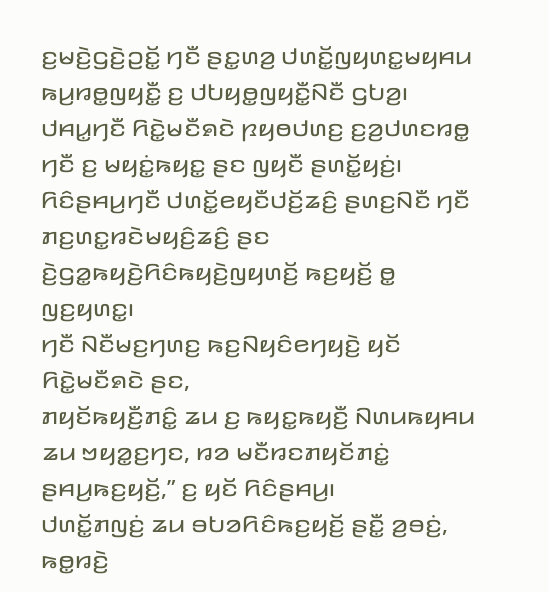ꤢ꤬ꤗꤢꤧ꤬ꤞꤢꤧ꤬ꤑꤢꤩ꤭ ꤚꤢꤪ ꤔꤢ꤭ꤛꤤ꤬ ꤓꤛꤢꤩ꤭ꤜꤟꤛꤢ꤭ꤗꤟꤌꤣ ꤒꤣ꤬ꤙꤥ꤭ꤜꤟꤢꤪ꤭ ꤢ꤬ ꤓꤝꤟꤥ꤭ꤜꤟꤢꤪ꤭ꤡꤢꤪ ꤞꤝꤤ꤬꤯
ꤓꤌꤣ꤭ꤚꤢꤪ ꤖꤢꤧ꤭ꤗꤢꤪꤎꤢꤧ ꤐꤟꤥꤓꤛꤢ꤬ ꤢ꤬ꤤ꤬ꤓꤛꤢꤙꤥ꤭ ꤚꤢꤪ ꤢ꤬ ꤗꤟꤢꤦ꤭ꤒꤟꤢ꤭ ꤔꤢ ꤜꤟꤢꤪ ꤔꤛꤢꤩ꤭ꤟꤢꤦ꤬꤯ ꤖꤢꤨꤔꤌꤣ꤬ꤚꤢꤪ ꤓꤛꤢꤩ꤭ꤕꤟꤢꤪꤓꤢꤩ꤬ꤘꤢꤨ꤬ ꤔꤛꤢ꤬ꤡꤢꤪ ꤚꤢꤪ ꤊꤢ꤬ꤛꤢ꤭ꤙꤢꤧꤗꤟꤢꤨ꤬ꤘꤢꤨ꤬ ꤔꤢ ꤢꤧ꤬ꤞꤤ꤭ꤒꤟꤢꤧ꤬ꤖꤢꤨꤒꤟꤢꤧ꤬ꤜꤟꤛꤢꤩ꤬ ꤒꤢ꤬ꤟꤢꤩ꤬ ꤥ꤭ ꤜꤢ꤬ꤟꤛꤢ꤭꤯
ꤚꤢꤪ ꤡꤢꤪꤗꤢ꤬ꤚꤛꤢ꤬ ꤒꤢ꤬ꤡꤟꤢꤨꤕꤚꤟꤢꤧ꤬ ꤟꤢꤩ ꤖꤢꤧ꤭ꤗꤢꤪꤎꤢꤧ ꤔꤢ,
ꤊꤟꤢꤩꤒꤟꤢꤪ꤬ꤊꤢꤨ꤭ ꤘꤣ ꤢ꤬ ꤒꤟꤢ꤭ꤒꤟꤢꤪ꤬ ꤡꤛꤣꤒꤟꤌꤣ ꤘꤣ ꤠꤟꤤ꤭ꤢ꤬ꤚꤢ, ꤙꤤ ꤗꤢꤪꤙꤢꤊꤟꤢꤩꤊꤢꤦ꤭ ꤔꤌꤣ꤬ꤒꤢ꤬ꤟꤢꤩ꤬,” ꤢ꤬ ꤟꤢꤩ ꤖꤢꤨꤔꤌꤣ꤬꤯
ꤓꤛꤢꤩ꤭ꤊꤜꤢꤦ꤬ ꤘꤣ ꤋꤝꤤꤖꤢꤨꤒꤢ꤬ꤟꤢꤩ꤬ ꤔꤢꤪ꤭ ꤤ꤬ꤋꤢꤦ꤬, ꤒꤥ꤭ꤙꤢꤧ꤬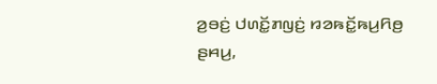ꤤ꤬ꤋꤢꤦ꤬ ꤓꤛꤢꤩ꤭ꤊꤜꤢꤦ꤬ ꤙꤤꤒꤢꤩ꤭ꤒꤣ꤬ꤖꤥ꤬ ꤔꤌꤣ꤬,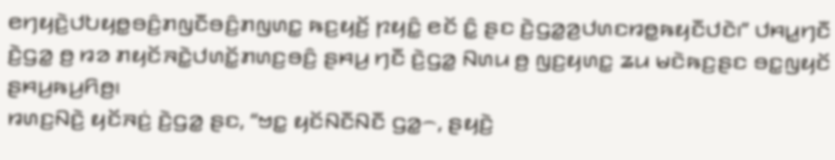ꤕꤚꤟꤢꤧ꤬ꤓꤝꤟꤥ꤭ꤋꤢꤨ꤬ꤊꤜꤢꤪꤋꤢꤨ꤬ꤊꤜꤛꤢ꤭ ꤒꤢ꤬ꤟꤢꤩ꤬ ꤐꤟꤢꤨ꤭ ꤕꤢꤩ ꤢꤨ꤭ ꤔꤢ ꤢꤧ꤬ꤞꤤ꤭ꤤ꤬ꤓꤛꤢꤙꤥ꤭ꤒꤟꤢꤪꤓꤢꤧ꤯” ꤓꤌꤣ꤭ꤚꤢꤪ ꤢꤧ꤬ꤞꤤ꤭ ꤥ꤬ ꤙꤤ ꤊꤟꤢꤩꤏꤢꤧ꤭ꤓꤛꤢꤩ꤭ꤊꤛꤢ꤬ꤋꤢꤨ꤬ ꤔꤌꤣ꤬ ꤚꤢꤪ ꤢꤧ꤬ꤞꤤ꤭ ꤡꤛꤣ ꤥ꤬ ꤜꤢ꤬ꤟꤛꤢ꤭ ꤘꤣ ꤗꤢꤧꤒꤢ꤬ꤔꤢ ꤋꤢ꤭ꤜꤟꤢꤩ ꤔꤌꤣ꤬ꤒꤣ꤬ꤖꤥ꤬꤯
ꤙꤛꤢ꤬ꤡꤢꤧ꤬ ꤟꤢꤩꤏꤢꤦ꤬ ꤢꤧ꤬ꤞꤤ꤭ ꤔꤢ, “ꤠꤢ꤭ ꤟꤢꤩꤡꤢꤪꤡꤢꤪ ꤞꤤ꤭꤮, ꤔꤟꤢꤧ꤬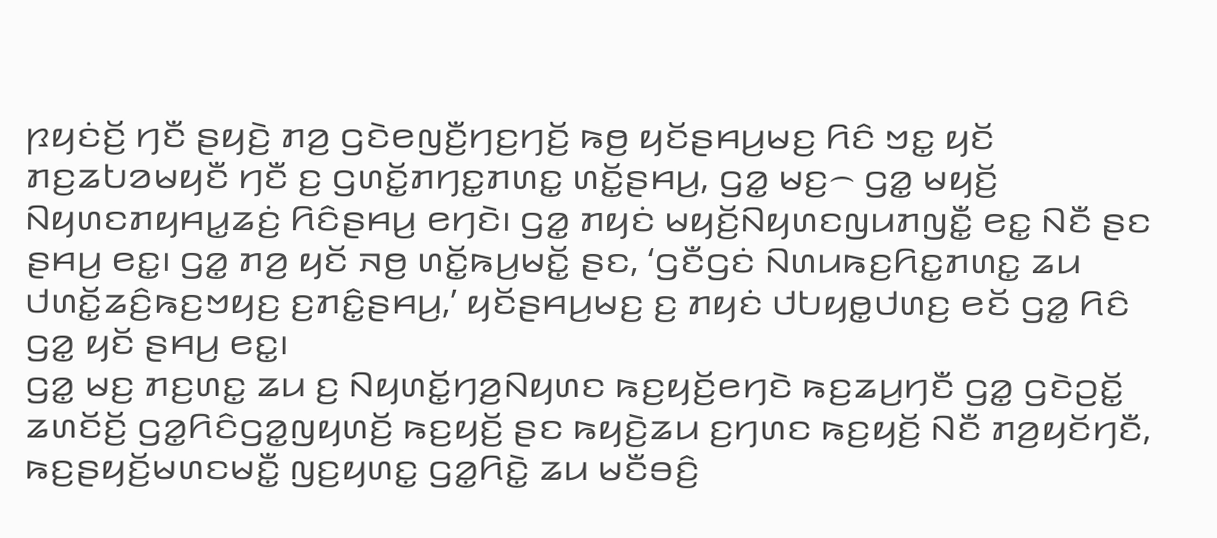ꤐꤟꤢꤦꤢꤩ꤬ ꤚꤢꤪ ꤔꤟꤢꤧ꤬ ꤊꤤ꤬ ꤞꤢꤧꤕꤜꤢꤪ꤬ꤚꤢ꤬ꤚꤢꤩ꤬ ꤒꤥ꤬ ꤟꤢꤩꤔꤌꤣ꤬ꤗꤢ꤬ ꤖꤢꤨ ꤠꤢ꤭ ꤟꤢꤩ ꤊꤢ꤬ꤘꤝꤤꤗꤟꤢꤪ ꤚꤢꤪ ꤢ꤬ ꤞꤛꤢꤩ꤭ꤊꤚꤢ꤭ꤊꤛꤢ꤭ ꤛꤢꤩ꤭ꤔꤌꤣ꤬, ꤞꤤ꤭ ꤗꤢ꤬꤮ ꤞꤤ꤭ ꤗꤟꤢꤩ꤬ ꤡꤟꤛꤢꤊꤟꤌꤣ꤭ꤘꤢꤦ꤬ ꤖꤢꤨꤔꤌꤣ꤬ ꤕꤚꤢꤧ꤯ ꤞꤤ꤭ ꤊꤟꤢꤦ ꤗꤟꤢꤩ꤬ꤡꤟꤛꤢꤜꤣꤊꤜꤢꤪ꤭ ꤕꤢ꤭ ꤡꤢꤪ ꤔꤢ ꤔꤌꤣ꤬ ꤕꤢ꤭꤯ ꤞꤤ꤭ ꤊꤤ꤬ ꤟꤢꤩ ꤏꤥ꤬ ꤛꤢꤩ꤭ꤒꤣ꤬ꤗꤢꤩ꤭ ꤔꤢ, ‘ꤞꤢꤪꤞꤢꤦ ꤡꤛꤣꤒꤢ꤬ꤖꤢ꤭ꤊꤛꤢ꤭ ꤘꤣ ꤓꤛꤢꤩ꤭ꤘꤢꤨ꤬ꤒꤢ꤬ꤠꤟꤢ꤬ ꤢ꤬ꤊꤢꤨ꤭ꤔꤌꤣ꤬,’ ꤟꤢꤩꤔꤌꤣ꤬ꤗꤢ꤬ ꤢ꤬ ꤊꤟꤢꤦ ꤓꤝꤟꤥ꤭ꤓꤛꤢ꤬ ꤕꤢꤩ ꤞꤤ꤭ ꤖꤢꤨ ꤞꤤ꤭ ꤟꤢꤩ ꤔꤌꤣ꤬ ꤕꤢ꤭꤯
ꤞꤤ꤭ ꤗꤢ꤬ ꤊꤢ꤬ꤛꤢ꤭ ꤘꤣ ꤢ꤬ ꤡꤟꤛꤢꤩ꤭ꤚꤤ꤬ꤡꤟꤛꤢ ꤒꤢ꤬ꤟꤢꤩ꤬ꤕꤚꤢꤧ ꤒꤢ꤬ꤘꤣ꤬ꤚꤢꤪ ꤞꤤ꤭ ꤞꤢꤧꤑꤢꤩ꤭ ꤘꤛꤢꤩꤢꤩ꤬ ꤞꤤ꤭ꤖꤢꤨꤞꤤ꤭ꤜꤟꤛꤢꤩ꤬ ꤒꤢ꤬ꤟꤢꤩ꤬ ꤔꤢ ꤒꤟꤢꤧ꤬ꤘꤣ ꤢ꤬ꤚꤛꤢ ꤒꤢ꤬ꤟꤢꤩ꤬ ꤡꤢꤪ ꤊꤤ꤬ꤟꤢꤩꤚꤢꤪ, ꤒꤢ꤬ꤔꤟꤢꤩ꤬ꤗꤛꤢꤗꤢꤪ꤭ ꤜꤢ꤬ꤟꤛꤢ꤭ ꤞꤤ꤭ꤖꤢꤧ꤭ ꤘꤣ ꤗꤢꤪꤋꤢꤨ꤬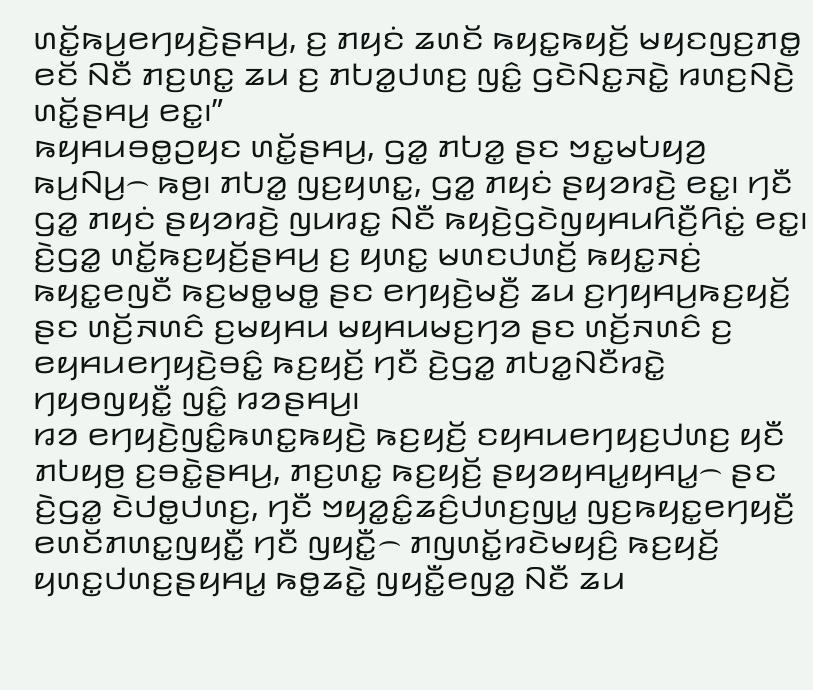ꤛꤢꤩ꤭ꤒꤣ꤬ꤕꤚꤟꤢꤧ꤬ꤔꤌꤣ꤬, ꤢ꤬ ꤊꤟꤢꤦ ꤘꤛꤢꤩ ꤒꤟꤢ꤭ꤒꤟꤢꤩ꤬ ꤗꤟꤢꤜꤢ꤬ꤊꤥ꤭ ꤕꤢꤩ ꤡꤢꤪ ꤊꤢ꤬ꤛꤢ꤭ ꤘꤣ ꤢ꤬ ꤊꤝꤤ꤭ꤓꤛꤢ꤬ ꤜꤢꤨ꤭ ꤞꤢꤧꤡꤢ꤭ꤏꤢꤧ꤭ ꤙꤛꤢ꤬ꤡꤢꤧ꤬ ꤛꤢꤩ꤭ꤔꤌꤣ꤬ ꤕꤢ꤭꤯”
ꤒꤟꤌꤣꤋꤥ꤭ꤑꤟꤢ ꤛꤢꤩ꤭ꤔꤌꤣ꤬, ꤞꤤ꤭ ꤊꤝꤤ꤭ ꤔꤢ ꤠꤢ꤭ꤗꤝꤟꤤ꤬ ꤒꤣ꤬ꤡꤣ꤬꤮ ꤒꤥ꤬꤯ ꤊꤝꤤ꤭ ꤜꤢ꤬ꤟꤛꤢ꤭, ꤞꤤ꤭ ꤊꤟꤢꤦ ꤔꤟꤤꤙꤢꤧ꤬ ꤕꤢ꤭꤯ ꤚꤢꤪ ꤞꤤ꤭ ꤊꤟꤢꤦ ꤔꤟꤤꤙꤢꤧ꤬ ꤜꤣꤙꤢ꤭ ꤡꤢꤪ ꤒꤟꤢꤧ꤬ꤞꤢꤧꤜꤟꤌꤣꤖꤢꤪ꤬ꤖꤢꤦ꤭ ꤕꤢ꤭꤯
ꤢꤧ꤬ꤞꤤ꤭ ꤛꤢꤩ꤭ꤒꤢ꤬ꤟꤢꤩ꤬ꤔꤌꤣ꤬ ꤢ꤬ ꤟꤛꤢ꤭ ꤗꤛꤢꤓꤛꤢꤩ꤬ ꤒꤟꤢ꤭ꤏꤢꤦ꤬ ꤒꤟꤢ꤭ꤕꤜꤢꤪ ꤒꤢ꤬ꤗꤥ꤭ꤗꤥ꤭ ꤔꤢ ꤕꤚꤟꤢꤧ꤬ꤗꤢꤪ꤬ ꤘꤣ ꤢ꤬ꤚꤟꤌꤣ꤬ꤒꤢ꤬ꤟꤢꤩ꤬ ꤔꤢ ꤛꤢꤩ꤬ꤏꤛꤢꤨ ꤢ꤬ꤗꤟꤌꤣ ꤗꤟꤌꤣꤗꤢ꤬ꤚꤤ ꤔꤢ ꤛꤢꤩ꤬ꤏꤛꤢꤨ ꤢ꤬ ꤕꤟꤌꤣꤕꤚꤟꤢꤧ꤬ꤋꤢꤨ꤭ ꤒꤢ꤬ꤟꤢꤩ꤬ ꤚꤢꤪ ꤢꤧ꤬ꤞꤤ꤭ ꤊꤝꤤ꤭ꤡꤢꤪꤙꤢꤧ꤭ ꤚꤟꤥꤜꤟꤢꤪ꤭ ꤜꤢꤨ꤭ ꤙꤤꤔꤌꤣ꤬꤯
ꤙꤤ ꤕꤚꤟꤢꤧ꤬ꤜꤢꤨ꤭ꤒꤛꤢ꤭ꤒꤟꤢꤧ꤬ ꤒꤢ꤬ꤟꤢꤩ꤬ ꤢꤟꤌꤣꤕꤚꤟꤢ꤬ꤓꤛꤢ꤬ ꤟꤢꤪ ꤊꤝꤟꤥ꤬ ꤢ꤬ꤋꤢꤧ꤭ꤔꤌꤣ꤬, ꤊꤢ꤬ꤛꤢ꤭ ꤒꤢ꤬ꤟꤢꤩ꤬ ꤔꤟꤤꤟꤌꤣ꤭ꤟꤌꤣ꤭꤮ ꤔꤢ ꤢꤧ꤬ꤞꤤ꤭ ꤢꤧꤓꤥ꤭ꤓꤛꤢ꤬, ꤚꤢꤪ ꤠꤟꤤ꤭ꤢꤨ꤭ꤘꤢꤨ꤬ꤓꤛꤢ꤬ꤜꤣ꤭ ꤜꤢ꤬ꤒꤟꤢ꤭ꤕꤚꤟꤢꤪ꤬ ꤕꤛꤢꤩꤊꤛꤢ꤭ꤜꤟꤢꤪ꤭ ꤚꤢꤪ ꤜꤟꤢꤪ꤭꤮ ꤊꤜꤛꤢꤩ꤭ꤙꤢꤧꤗꤟꤢꤨ꤬ ꤒꤢ꤬ꤟꤢꤩ꤬ ꤟꤛꤢ꤭ꤓꤛꤢ꤬ꤔꤟꤌꤣ꤭ ꤒꤥ꤭ꤘꤢꤧ꤭ ꤜꤟꤢꤪ꤭ꤕꤜꤤ꤭ ꤡꤢꤪ ꤘꤣ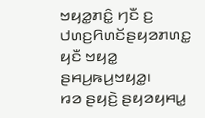ꤠꤟꤤ꤭ꤊꤢꤨ꤭ ꤚꤢꤪ ꤢ꤬ ꤓꤛꤢ꤬ꤖꤛꤢꤩꤔꤟꤤꤊꤛꤢ꤭ ꤟꤢꤪ ꤠꤟꤤ꤭ ꤔꤌꤣ꤬ꤒꤣ꤬ꤠꤟꤤ꤭꤯
ꤙꤤ ꤔꤟꤢꤧ꤬ ꤔꤟꤤꤟꤌꤣ꤭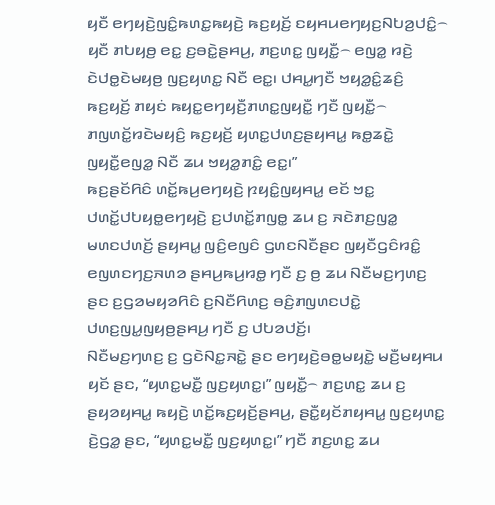ꤟꤢꤪ ꤕꤚꤟꤢꤧ꤬ꤜꤢꤨ꤭ꤒꤛꤢ꤭ꤒꤟꤢꤧ꤬ ꤒꤢ꤬ꤟꤢꤩ꤬ ꤢꤟꤌꤣꤕꤚꤟꤢ꤬ꤡꤝꤤ꤬ꤓꤢꤨ꤭꤮ ꤟꤢꤪ ꤊꤝꤟꤥ꤬ ꤕꤢ꤭ ꤢ꤬ꤋꤢꤧ꤭ꤔꤌꤣ꤬, ꤊꤢ꤬ꤛꤢ꤭ ꤜꤟꤢꤪ꤭꤮ ꤕꤜꤤ꤭ ꤙꤢꤧ꤬ ꤢꤧꤓꤥ꤭ꤢꤧꤗꤟꤥ꤬ ꤜꤢ꤬ꤟꤛꤢ꤭ ꤡꤢꤪ ꤕꤢ꤭꤯ ꤓꤌꤣ꤭ꤚꤢꤪ ꤠꤟꤤ꤭ꤢꤨ꤭ꤘꤢꤨ꤬ ꤒꤢ꤬ꤟꤢꤩ꤬ ꤊꤟꤢꤦ ꤒꤟꤢ꤭ꤕꤚꤟꤢꤪ꤬ꤊꤛꤢ꤭ꤜꤟꤢꤪ꤭ ꤚꤢꤪ ꤜꤟꤢꤪ꤭꤮ ꤊꤜꤛꤢꤩ꤭ꤙꤢꤧꤗꤟꤢꤨ꤬ ꤒꤢ꤬ꤟꤢꤩ꤬ ꤟꤛꤢ꤭ꤓꤛꤢ꤬ꤔꤟꤌꤣ꤭ ꤒꤥ꤭ꤘꤢꤧ꤭ ꤜꤟꤢꤪ꤭ꤕꤜꤤ꤭ ꤡꤢꤪ ꤘꤣ ꤠꤟꤤ꤭ꤊꤢꤨ꤭ ꤕꤢ꤭꤯”
ꤒꤢ꤬ꤔꤢꤩꤖꤢꤨ ꤛꤢꤩ꤭ꤒꤣ꤬ꤕꤚꤟꤢꤧ꤬ ꤐꤟꤢꤨ꤭ꤜꤟꤌꤣ꤭ ꤕꤢꤩ ꤠꤢ꤭ ꤓꤛꤢꤩ꤭ꤓꤝꤟꤥ꤭ꤕꤚꤟꤢꤧ꤬ ꤢ꤬ꤓꤛꤢꤩ꤭ꤊꤜꤥ꤭ ꤘꤣ ꤢ꤬ ꤏꤢꤧꤊꤢ꤬ꤜꤤ꤭ ꤗꤛꤢꤓꤛꤢꤩ꤬ ꤔꤟꤌꤣ꤭ ꤜꤢꤨ꤬ꤕꤜꤢꤨ ꤞꤛꤢꤡꤢꤪꤔꤢ ꤜꤟꤢꤪꤞꤢꤨꤙꤢꤨ꤭ ꤕꤜꤛꤢꤚꤢ꤬ꤏꤛꤤ ꤔꤌꤣ꤬ꤒꤣ꤬ꤙꤥ꤭ ꤚꤢꤪ ꤢ꤬ ꤥ꤬ ꤘꤣ ꤡꤢꤪꤗꤢ꤬ꤚꤛꤢ꤬ ꤔꤢ ꤢ꤬ꤞꤤꤗꤟꤤꤖꤢꤨ ꤢ꤬ꤡꤢꤪꤖꤛꤢ꤬ ꤋꤢꤨ꤬ꤊꤜꤛꤢꤓꤢꤧ꤭ ꤓꤛꤢ꤬ꤜꤣ꤭ꤜꤟꤥ꤬ꤔꤌꤣ꤬ ꤚꤢꤪ ꤢ꤬ ꤓꤝꤤꤓꤢꤩ꤬꤯
ꤡꤢꤪꤗꤢ꤬ꤚꤛꤢ꤬ ꤢ꤬ ꤞꤢꤧꤡꤢ꤭ꤏꤢꤧ꤭ ꤔꤢ ꤕꤚꤟꤢꤧ꤬ꤋꤥ꤭ꤗꤟꤢꤧ꤭ ꤗꤢꤪ꤬ꤗꤟꤌꤣ ꤟꤢꤩ ꤔꤢ, “ꤟꤛꤢ꤭ꤗꤢꤪ꤭ ꤜꤢ꤬ꤟꤛꤢ꤭꤯” ꤜꤟꤢꤪ꤭꤮ ꤊꤢ꤬ꤛꤢ꤭ ꤘꤣ ꤢ꤬ ꤔꤟꤤꤟꤌꤣ꤭ ꤒꤟꤢꤧ꤬ ꤛꤢꤩ꤭ꤒꤢ꤬ꤟꤢꤩ꤬ꤔꤌꤣ꤬, ꤔꤢꤪ꤭ꤟꤢꤩꤊꤟꤌꤣ꤭ ꤜꤢ꤬ꤟꤛꤢ꤭ ꤢꤧ꤬ꤞꤤ꤭ ꤔꤢ, “ꤟꤛꤢ꤭ꤗꤢꤪ꤭ ꤜꤢ꤬ꤟꤛꤢ꤭꤯” ꤚꤢꤪ ꤊꤢ꤬ꤛꤢ꤭ ꤘꤣ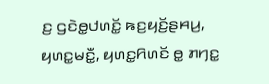ꤢ꤬ ꤞꤢꤧꤥ꤭ꤓꤛꤢꤩ꤭ ꤒꤢ꤬ꤟꤢꤩ꤬ꤔꤌꤣ꤬, ꤟꤛꤢ꤭ꤗꤢꤪ꤭, ꤟꤛꤢ꤭ꤖꤛꤢꤩ ꤥ꤭ ꤊꤚꤢ꤭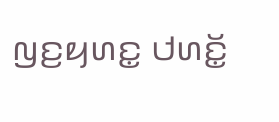ꤜꤢ꤬ꤟꤛꤢ꤭ ꤓꤛꤢꤩ꤭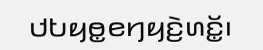ꤓꤝꤟꤥ꤭ꤕꤚꤟꤢꤧ꤬ꤛꤢꤩ꤭꤯